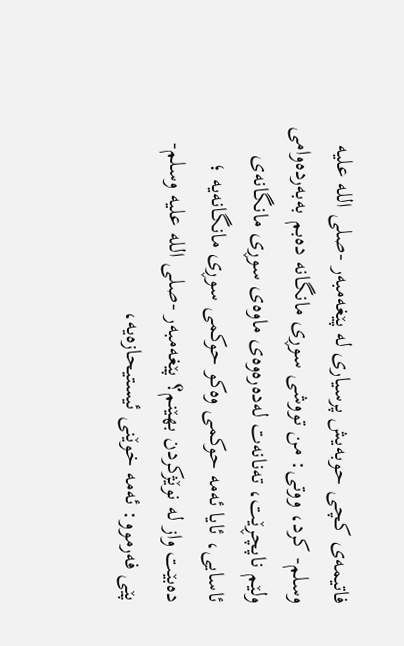فاتیمەی کچی حوبەیش پرسیاری لە پێغەمبەر -صلى اللە علیە وسلم- کرد، ووتی: من تووشی سوڕی مانگانە دەبم بەبەردەوامی ولێم ناپچڕێت، تەنانەت لەدەرەوەی ماوەی سوڕی مانگانەی ئاسایی، ئایا ئەمە حوكمی وەكو حوكمی سوڕی مانگانەیە ؛ دەبێت واز لە نوێژكردن بهێنم؟ پێغەمبەر -صلى اللە علیە وسلم- پێی فەرموو: ئەمە خوێنی ئیستیحازەیە،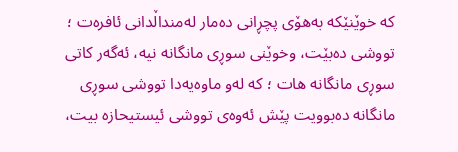كە خوێنێكە بەهۆی پچڕانی دەمار لەمنداڵدانی ئافرەت ؛ تووشی دەبێت، وخوێنی سوڕی مانگانە نیە، ئەگەر كاتی سوڕی مانگانە هات ؛ كە لەو ماوەیەدا تووشی سوڕی مانگانە دەبوویت پێش ئەوەی تووشی ئیستیحازە بیت،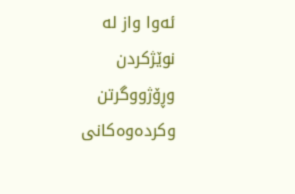ئەوا واز لە نوێژكردن وڕۆژووگرتن وكردەوەكانی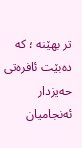تر بهێنە ؛ كە دەبێت ئافرەتی حەیزدار ئەنجامیان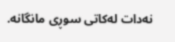نەدات لەكاتی سوڕی مانگانە.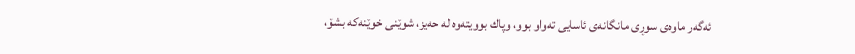ئەگەر ماوەی سوڕی مانگانەی ئاسایی تەواو بوو، وپاك بوویتەوە لە حەیز، شوێنی خوێنەكە بشۆ،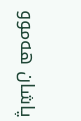پاشان هەموو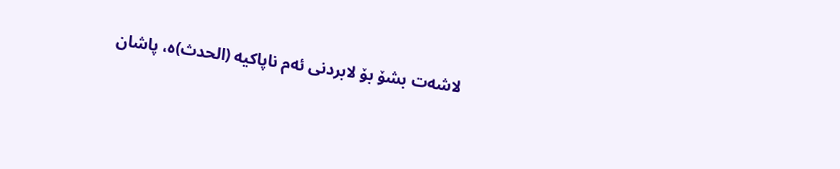لاشەت بشۆ بۆ لابردنی ئەم ناپاكیە (الحدث)ە، پاشان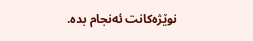نوێژەكانت ئەنجام بدە.